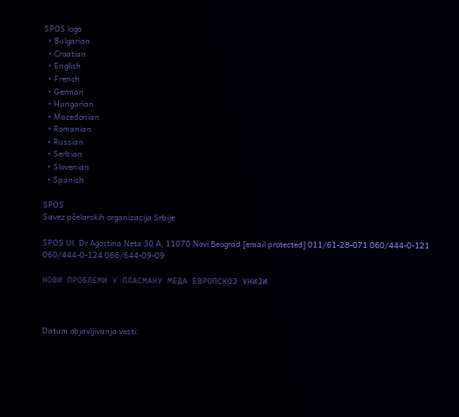SPOS logo
  • Bulgarian
  • Croatian
  • English
  • French
  • German
  • Hungarian
  • Macedonian
  • Romanian
  • Russian
  • Serbian
  • Slovenian
  • Spanish

SPOS
Savez pčelarskih organizacija Srbije

SPOS Ul. Dr Agostina Neta 30 A, 11070 Novi Beograd [email protected] 011/61-28-071 060/444-0-121 060/444-0-124 066/644-09-09

НОВИ ПРОБЛЕМИ У ПЛАСМАНУ МЕДА ЕВРОПСКОЈ УНИЈИ



Datum objavljivanja vesti: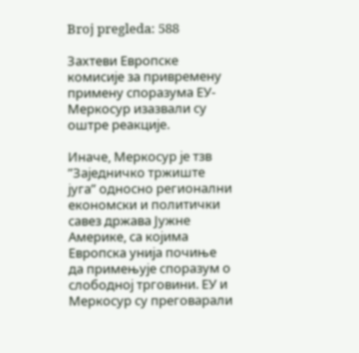Broj pregleda: 588

Захтеви Европске комисије за привремену примену споразума ЕУ-Меркосур изазвали су оштре реакције.

Иначе, Меркосур је тзв ”Заједничко тржиште југа” односно регионални економски и политички савез држава Јужне Америке, са којима Европска унија почиње да примењује споразум о слободној трговини. ЕУ и Меркосур су преговарали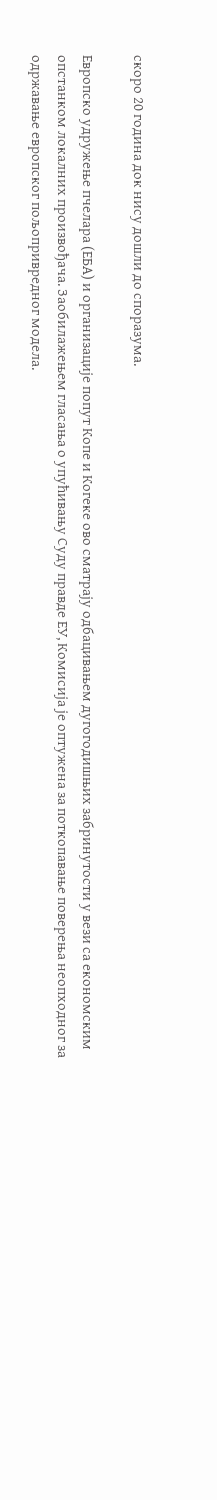скоро 20 година док нису дошли до споразума.

Европско удружење пчелара (ЕБА) и организације попут Копе и Когеке ово сматрају одбацивањем дугогодишњих забринутости у вези са економским опстанком локалних произвођача. Заобилажењем гласања о упућивању Суду правде ЕУ, Комисија је оптужена за поткопавање поверења неопходног за одржавање европског пољопривредног модела.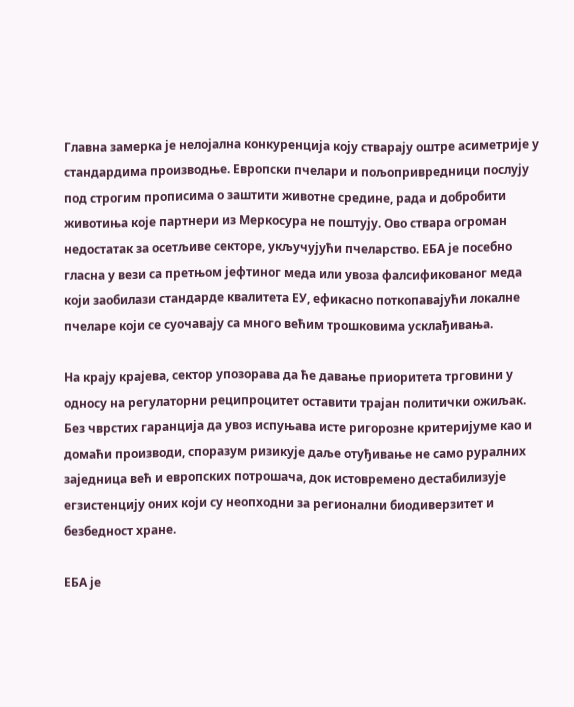Главна замерка је нелојална конкуренција коју стварају оштре асиметрије у стандардима производње. Европски пчелари и пољопривредници послују под строгим прописима о заштити животне средине, рада и добробити животиња које партнери из Меркосура не поштују. Ово ствара огроман недостатак за осетљиве секторе, укључујући пчеларство. ЕБА је посебно гласна у вези са претњом јефтиног меда или увоза фалсификованог меда који заобилази стандарде квалитета ЕУ, ефикасно поткопавајући локалне пчеларе који се суочавају са много већим трошковима усклађивања.

На крају крајева, сектор упозорава да ће давање приоритета трговини у односу на регулаторни реципроцитет оставити трајан политички ожиљак. Без чврстих гаранција да увоз испуњава исте ригорозне критеријуме као и домаћи производи, споразум ризикује даље отуђивање не само руралних заједница већ и европских потрошача, док истовремено дестабилизује егзистенцију оних који су неопходни за регионални биодиверзитет и безбедност хране.

ЕБА је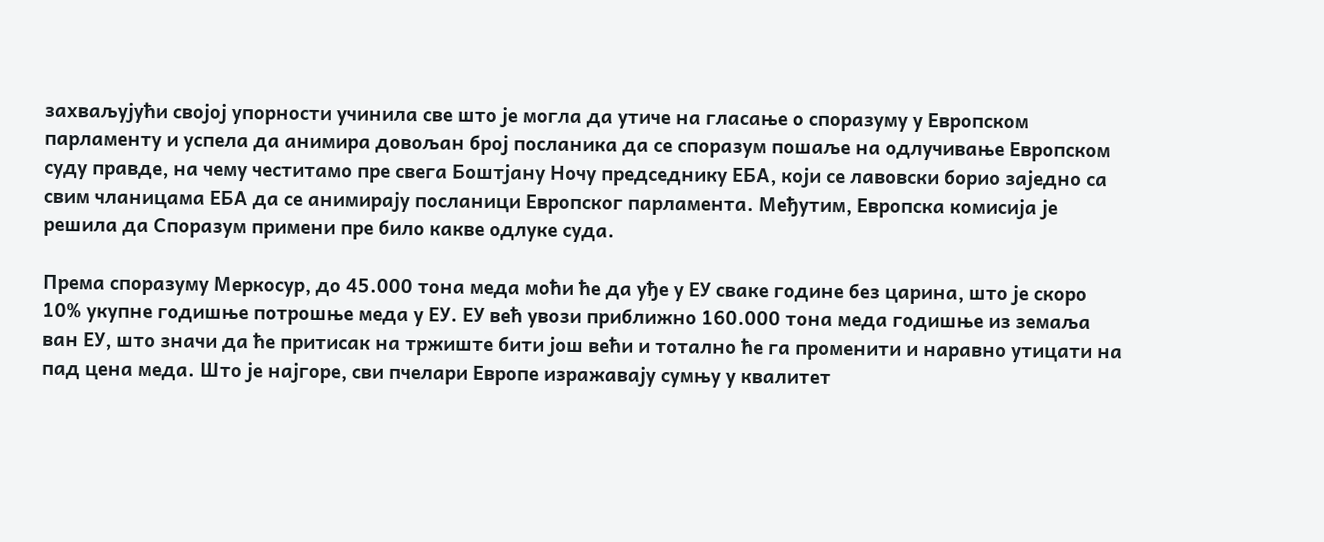захваљујући својој упорности учинила све што је могла да утиче на гласање о споразуму у Европском парламенту и успела да анимира довољан број посланика да се споразум пошаље на одлучивање Европском суду правде, на чему честитамо пре свега Боштјану Ночу председнику ЕБА, који се лавовски борио заједно са свим чланицама ЕБА да се анимирају посланици Европског парламента. Међутим, Европска комисија је решила да Споразум примени пре било какве одлуке суда.

Према споразуму Меркосур, до 45.000 тона меда моћи ће да уђе у ЕУ сваке године без царина, што је скоро 10% укупне годишње потрошње меда у ЕУ. ЕУ већ увози приближно 160.000 тона меда годишње из земаља ван ЕУ, што значи да ће притисак на тржиште бити још већи и тотално ће га променити и наравно утицати на пад цена меда. Што је најгоре, сви пчелари Европе изражавају сумњу у квалитет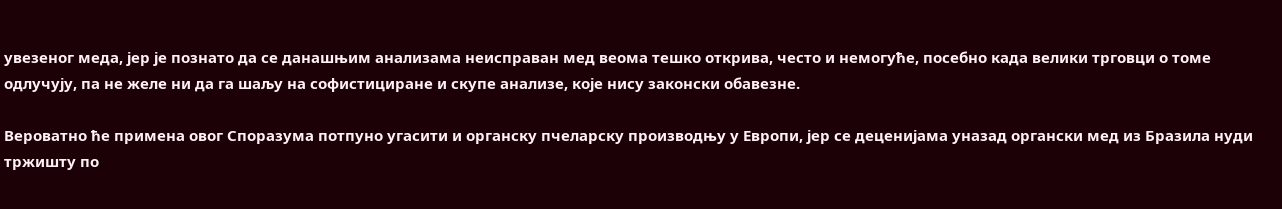увезеног меда, јер је познато да се данашњим анализама неисправан мед веома тешко открива, често и немогуће, посебно када велики трговци о томе одлучују, па не желе ни да га шаљу на софистициране и скупе анализе, које нису законски обавезне.

Вероватно ће примена овог Споразума потпуно угасити и органску пчеларску производњу у Европи, јер се деценијама уназад органски мед из Бразила нуди тржишту по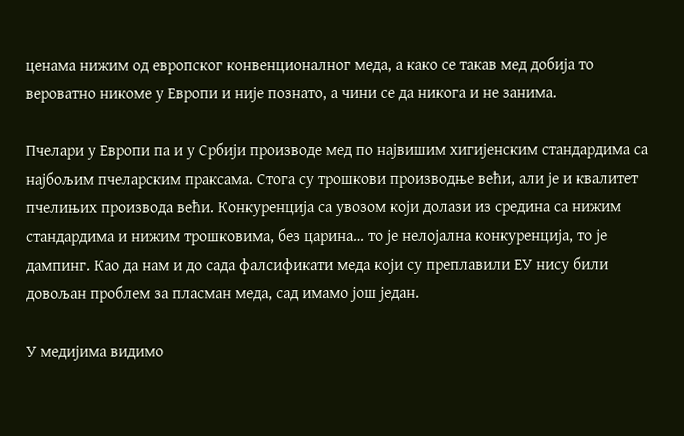ценама нижим од европског конвенционалног меда, а како се такав мед добија то вероватно никоме у Европи и није познато, а чини се да никога и не занима.

Пчелари у Европи па и у Србији производе мед по највишим хигијенским стандардима са најбољим пчеларским праксама. Стога су трошкови производње већи, али је и квалитет пчелињих производа већи. Конкуренција са увозом који долази из средина са нижим стандардима и нижим трошковима, без царина… то је нелојална конкуренција, то је дампинг. Као да нам и до сада фалсификати меда који су преплавили ЕУ нису били довољан проблем за пласман меда, сад имамо још један.

У медијима видимо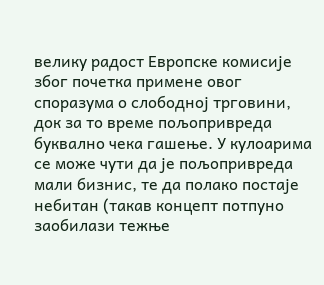велику радост Европске комисије због почетка примене овог споразума о слободној трговини, док за то време пољопривреда буквално чека гашење. У кулоарима се може чути да је пољопривреда мали бизнис, те да полако постаје небитан (такав концепт потпуно заобилази тежње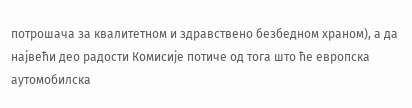потрошача за квалитетном и здравствено безбедном храном), а да највећи део радости Комисије потиче од тога што ће европска аутомобилска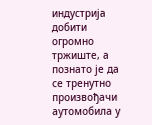индустрија добити огромно тржиште, а познато је да се тренутно произвођачи аутомобила у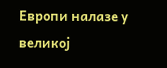Европи налазе у великој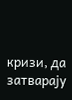кризи, да затварају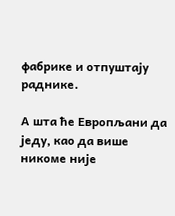фабрике и отпуштају раднике.

А шта ће Европљани да једу, као да више никоме није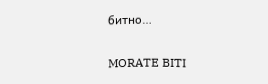битно…

MORATE BITI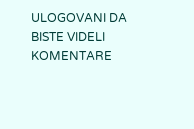ULOGOVANI DA BISTE VIDELI KOMENTARE